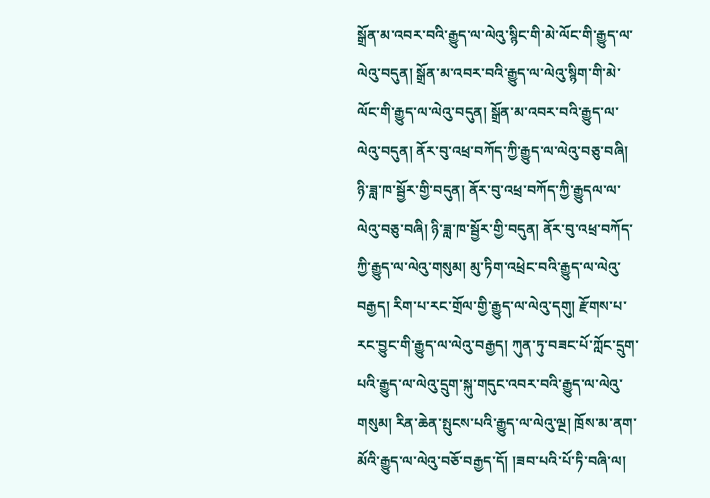སྒྲོན་མ་འབར་བའི་རྒྱུད་ལ་ལེའུ་སྙིང་གི་མེ་ལོང་གི་རྒྱུད་ལ་ལེའུ་བདུན། སྒྲོན་མ་འབར་བའི་རྒྱུད་ལ་ལེའུ་སྙིག་གི་མེ་ལོང་གི་རྒྱུད་ལ་ལེའུ་བདུན། སྒྲོན་མ་འབར་བའི་རྒྱུད་ལ་ལེའུ་བདུན། ནོར་བུ་འཕྲ་བཀོད་ཀྱི་རྒྱུད་ལ་ལེའུ་བཅུ་བཞི། ཉི་ཟླ་ཁ་སྦྱོར་གྱི་བདུན། ནོར་བུ་འཕྲ་བཀོད་ཀྱི་རྒྱུདལ་ལ་ལེའུ་བཅུ་བཞི། ཉི་ཟླ་ཁ་སྦྱོར་གྱི་བདུན། ནོར་བུ་འཕྲ་བཀོད་ཀྱི་རྒྱུད་ལ་ལེའུ་གསུམ། མུ་ཏིག་འཕྲེང་བའི་རྒྱུད་ལ་ལེའུ་བརྒྱད། རིག་པ་རང་གྲོལ་གྱི་རྒྱུད་ལ་ལེའུ་དགུ། རྫོགས་པ་རང་བྱུང་གི་རྒྱུད་ལ་ལེའུ་བརྒྱད། ཀུན་ཏུ་བཟང་པོ་ཀློང་དྲུག་པའི་རྒྱུད་ལ་ལེའུ་དྲུག་སྐུ་གདུང་འབར་བའི་རྒྱུད་ལ་ལེའུ་གསུམ། རིན་ཆེན་སྤུངས་པའི་རྒྱུད་ལ་ལེའུ་ལྔ། ཁྲོས་མ་ནག་མོའི་རྒྱུད་ལ་ལེའུ་བཅོ་བརྒྱད་དོ། །ཟབ་པའི་པོ་ཏི་བཞི་ལ།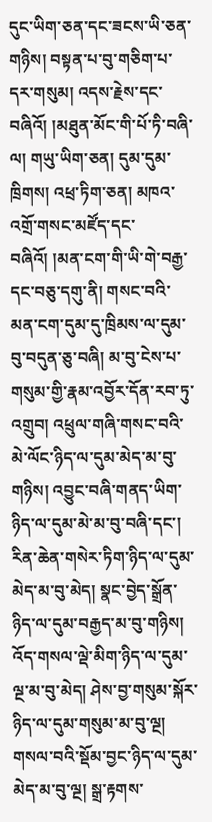དུང་ཡིག་ཅན་དང་ཟངས་ཡི་ཅན་གཉིས། བསྟན་པ་བུ་གཅིག་པ་དར་གསུམ། འདས་རྗེས་དང་བཞིའོ། །མཐུན་མོང་གི་པོ་ཏི་བཞི་ལ། གཡུ་ཡིག་ཅན། དུམ་དུམ་ཁྲིགས། འཕྲ་ཏིག་ཅན། མཁའ་འགྲོ་གསང་མཛོད་དང་བཞིའོ། །མན་ངག་གི་ཡི་གེ་བརྒྱ་དང་བཅུ་དགུ་ནི། གསང་བའི་མན་ངག་དུམ་དུ་ཁྲིམས་ལ་དུམ་བུ་བདུན་ཅུ་བཞི། མ་བུ་ངེས་པ་གསུམ་གྱི་རྣམ་འབྱོར་དོན་རབ་ཏུ་འགྲུབ། འཕྲུལ་གཞི་གསང་བའི་མེ་ལོང་ཉིད་ལ་དུམ་མེད་མ་བུ་གཉིས། འབྱུང་བཞི་གནད་ཡིག་ཉིད་ལ་དུམ་མེ་མ་བུ་བཞི་དང་། རིན་ཆེན་གསེར་ཏིག་ཉིད་ལ་དུམ་མེད་མ་བུ་མེད། སྣང་བྱེད་སྒྲོན་ ཉིད་ལ་དུམ་བརྒྱད་མ་བུ་གཉིས། འོད་གསལ་ལྡེ་མིག་ཉིད་ལ་དུམ་ལྔ་མ་བུ་མེད། ཤེས་བྱ་གསུམ་སྐོར་ཉིད་ལ་དུམ་གསུམ་མ་བུ་ལྔ། གསལ་བའི་སྡོམ་བྱང་ཉིད་ལ་དུམ་མེད་མ་བུ་ལྔ། སྒྲ་རྟགས་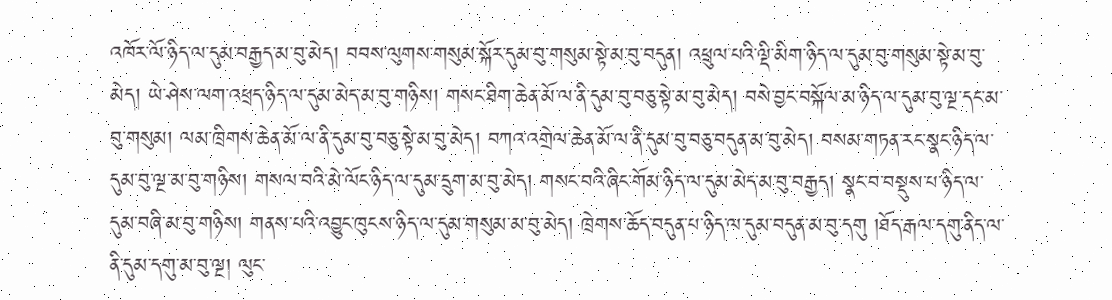འཁོར་ལོ་ཉིད་ལ་དུམ་བརྒྱད་མ་བུ་མེད། བབས་ལུགས་གསུམ་སྐོར་དུམ་བུ་གསུམ་སྟེ་མ་བུ་བདུན། འཕྲུལ་པའི་ལྡི་མིག་ཉིད་ལ་དུམ་བུ་གསུམ་སྟེ་མ་བུ་མེད། ཡེ་ཤེས་ལག་འཕྲད་ཉིད་ལ་དུམ་མེད་མ་བུ་གཉིས། གསང་ཐིག་ཆེན་མོ་ལ་ནི་དུམ་བུ་བཅུ་སྟེ་མ་བུ་མེད། བསེ་བྱང་བསྐོལ་མ་ཉིད་ལ་དུམ་བུ་ལྔ་དང་མ་བུ་གསུམ། ལམ་ཁྲིགས་ཆེན་མོ་ལ་ནི་དུམ་བུ་བཅུ་སྟེ་མ་བུ་མེད། བཀའ་འགྲེལ་ཆེན་མོ་ལ་ནི་དུམ་བུ་བཅུ་བདུན་མ་བུ་མེད། བསམ་གཏན་རང་སྣང་ཉིད་ལ་དུམ་བུ་ལྔ་མ་བུ་གཉིས། གསལ་བའི་མེ་ལོང་ཉིད་ལ་དུམ་དྲུག་མ་བུ་མེད། གསང་བའི་ཞིང་གོམ་ཉིད་ལ་དུམ་མེད་མ་བུ་བརྒྱད། སྣང་བ་བསྡུས་པ་ཉིད་ལ་དུམ་བཞི་མ་བུ་གཉིས། གནས་པའི་འབྱུང་ཁུངས་ཉིད་ལ་དུམ་གསུམ་མ་བུ་མེད། ཁྲེགས་ཆོད་བདུན་པ་ཉིད་ལ་དུམ་བདུན་མ་བུ་དགུ །ཐོད་རྒལ་དགུ་ནིད་ལ་ནི་དུམ་དགུ་མ་བུ་ལྔ། ལུང་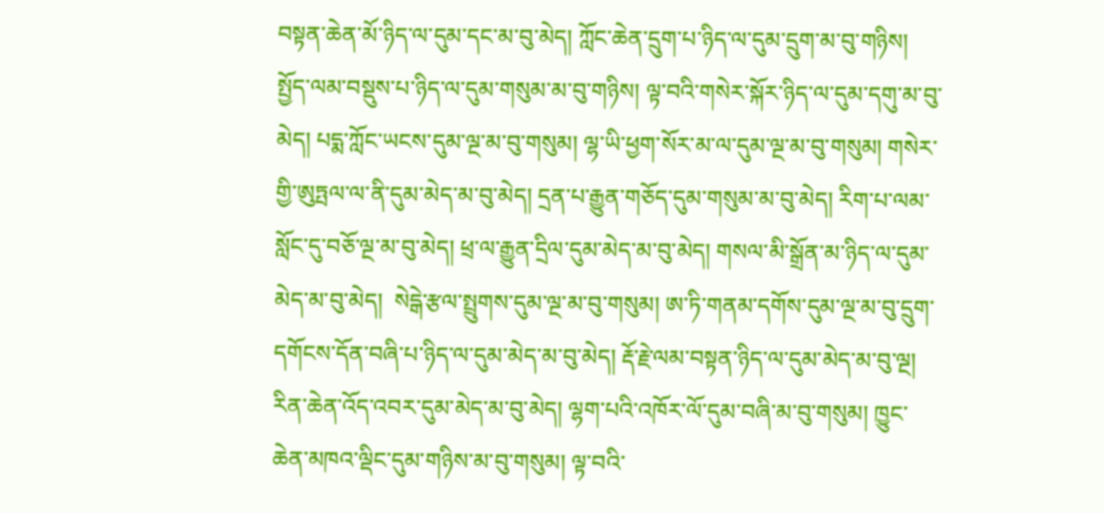བསྟན་ཆེན་མོ་ཉིད་ལ་དུམ་དང་མ་བུ་མེད། ཀློང་ཆེན་དྲུག་པ་ཉིད་ལ་དུམ་དྲུག་མ་བུ་གཉིས། སྤྱོད་ལམ་བསྡུས་པ་ཉིད་ལ་དུམ་གསུམ་མ་བུ་གཉིས། ལྟ་བའི་གསེར་སྐོར་ཉིད་ལ་དུམ་དགུ་མ་བུ་མེད། པདྨ་ཀློང་ཡངས་དུམ་ལྔ་མ་བུ་གསུམ། ལྷ་ཡི་ཕྱག་སོར་མ་ལ་དུམ་ལྔ་མ་བུ་གསུམ། གསེར་གྱི་ཨུཏྤལ་ལ་ནི་དུམ་མེད་མ་བུ་མེད། དྲན་པ་རྒྱུན་གཅོད་དུམ་གསུམ་མ་བུ་མེད། རིག་པ་ལམ་སློང་དུ་བཅོ་ལྔ་མ་བུ་མེད། ཕྲ་ལ་རྒྱུན་དྲིལ་དུམ་མེད་མ་བུ་མེད། གསལ་མི་སྒྲོན་མ་ཉིད་ལ་དུམ་མེད་མ་བུ་མེད།  སེདྒེ་རྩལ་སྤྲུགས་དུམ་ལྔ་མ་བུ་གསུམ། ཨ་ཏི་གནམ་དགོས་དུམ་ལྔ་མ་བུ་དྲུག་དགོངས་དོན་བཞི་པ་ཉིད་ལ་དུམ་མེད་མ་བུ་མེད། རྡོ་རྗེ་ལམ་བསྟན་ཉིད་ལ་དུམ་མེད་མ་བུ་ལྔ། རིན་ཆེན་འོད་འབར་དུམ་མེད་མ་བུ་མེད། ལྷག་པའི་འཁོར་ལོ་དུམ་བཞི་མ་བུ་གསུམ། ཁྱུང་ཆེན་མཁའ་ལྡིང་དུམ་གཉིས་མ་བུ་གསུམ། ལྟ་བའི་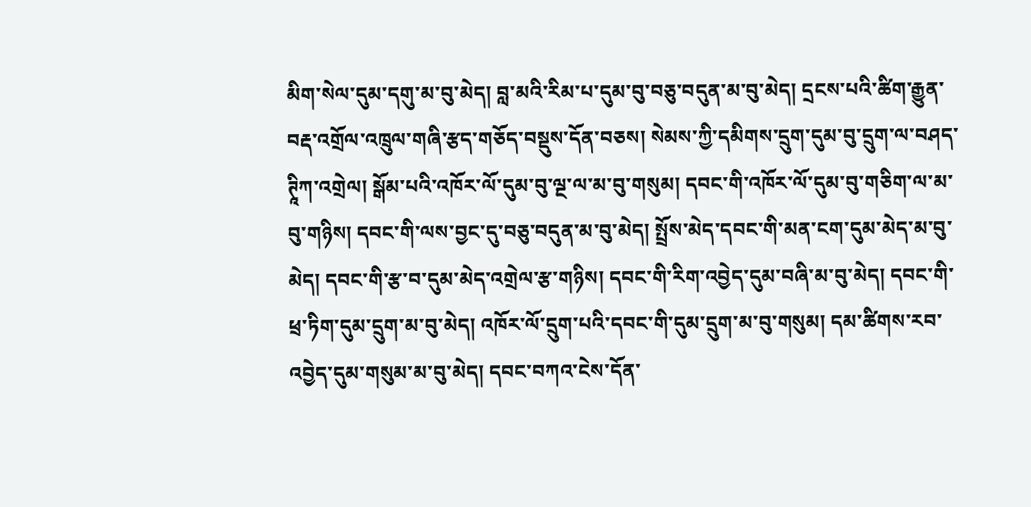མིག་སེལ་དུམ་དགུ་མ་བུ་མེད། བླ་མའི་རིམ་པ་དུམ་བུ་བཅུ་བདུན་མ་བུ་མེད། དྲངས་པའི་ཚིག་རྒྱུན་བརྡ་འགྲོལ་འཁྲུལ་གཞི་རྩད་གཅོད་བསྡུས་དོན་བཅས། སེམས་ཀྱི་དམིགས་དྲུག་དུམ་བུ་དྲུག་ལ་བཤད་ཊཱིཀ་འགྲེལ། སྒོམ་པའི་འཁོར་ལོ་དུམ་བུ་ལྔ་ལ་མ་བུ་གསུམ། དབང་གི་འཁོར་ལོ་དུམ་བུ་གཅིག་ལ་མ་བུ་གཉིས། དབང་གི་ལས་བྱང་དུ་བཅུ་བདུན་མ་བུ་མེད། སྤྲོས་མེད་དབང་གི་མན་ངག་དུམ་མེད་མ་བུ་མེད། དབང་གི་རྩ་བ་དུམ་མེད་འགྲེལ་རྩ་གཉིས། དབང་གི་རིག་འབྱེད་དུམ་བཞི་མ་བུ་མེད། དབང་གི་ཕྲ་ཏིག་དུམ་དྲུག་མ་བུ་མེད། འཁོར་ལོ་དྲུག་པའི་དབང་གི་དུམ་དྲུག་མ་བུ་གསུམ། དམ་ཚིགས་རབ་འབྱེད་དུམ་གསུམ་མ་བུ་མེད། དབང་བཀའ་ངེས་དོན་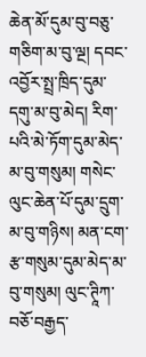ཆེན་མོ་དུམ་བུ་བཅུ་གཅིག་མ་བུ་ལྔ། དབང་འབྱོར་སྤྲ་ཁྲིད་དུམ་དགུ་མ་བུ་མེད། རིག་པའི་མེ་ཏོག་དུམ་མེད་མ་བུ་གསུམ། གསེང་ལུང་ཆེན་པོ་དུམ་དྲུག་མ་བུ་གཉིས། མན་ངག་རྩ་གསུམ་དུམ་མེད་མ་བུ་གསུམ། ལུང་ཊཱིཀ་བཅོ་བརྒྱད་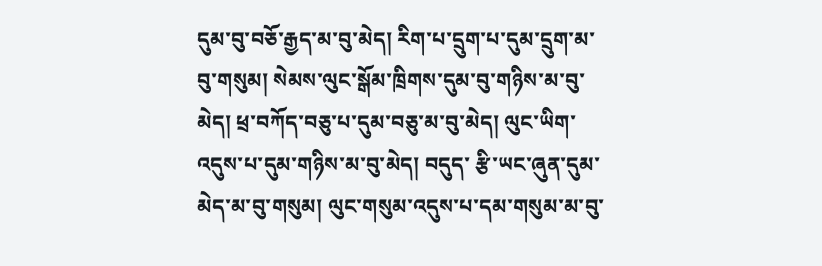དུམ་བུ་བཅོ་རྒྱད་མ་བུ་མེད། རིག་པ་དྲུག་པ་དུམ་དྲུག་མ་བུ་གསུམ། སེམས་ལུང་སྒོམ་ཁྲིགས་དུམ་བུ་གཉིས་མ་བུ་མེད། ཕྲ་བཀོད་བཅུ་པ་དུམ་བཅུ་མ་བུ་མེད། ལུང་ཡིག་འདུས་པ་དུམ་གཉིས་མ་བུ་མེད། བདུད་ རྩི་ཡང་ཞུན་དུམ་མེད་མ་བུ་གསུམ། ལུང་གསུམ་འདུས་པ་དམ་གསུམ་མ་བུ་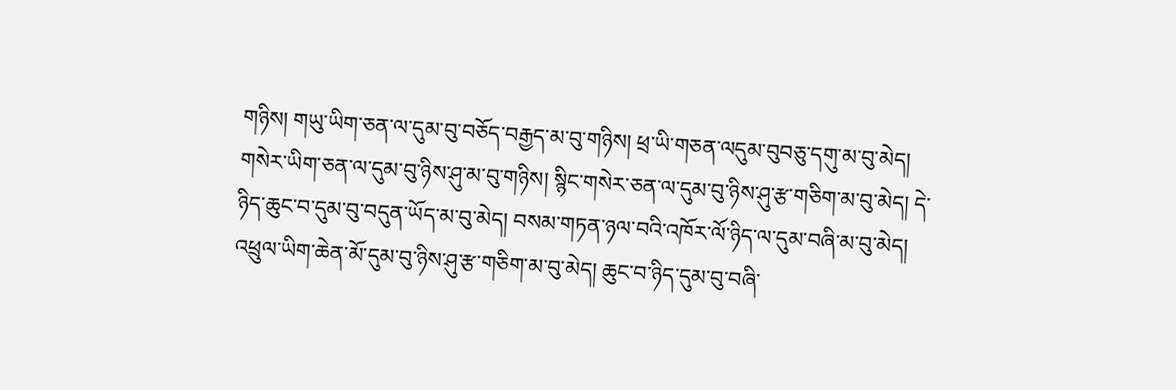གཉིས། གཡུ་ཡིག་ཅན་ལ་དུམ་བུ་བཅོད་བརྒྱད་མ་བུ་གཉིས། ཕྲ་ཡི་གཅན་ལདུམ་བུབཅུ་དགུ་མ་བུ་མེད། གསེར་ཡིག་ཅན་ལ་དུམ་བུ་ཉིས་ཤུ་མ་བུ་གཉིས། སྙིང་གསེར་ཅན་ལ་དུམ་བུ་ཉིས་ཤུ་རྩ་གཅིག་མ་བུ་མེད། དེ་ཉིད་ཆུང་བ་དུམ་བུ་བདུན་ཡོད་མ་བུ་མེད། བསམ་གཏན་ཉལ་བའི་འཁོར་ལོ་ཉིད་ལ་དུམ་བཞི་མ་བུ་མེད། འཕྲུལ་ཡིག་ཆེན་མོ་དུམ་བུ་ཉིས་ཤུ་རྩ་གཅིག་མ་བུ་མེད། ཆུང་བ་ཉིད་དུམ་བུ་བཞི་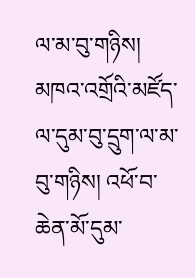ལ་མ་བུ་གཉིས། མཁའ་འགྲོའི་མཛོད་ལ་དུམ་བུ་དྲུག་ལ་མ་བུ་གཉིས། འཕོ་བ་ཆེན་མོ་དུམ་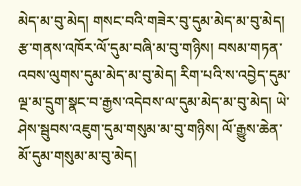མེད་མ་བུ་མེད། གསང་བའི་གཟེར་བུ་དུམ་མེད་མ་བུ་མེད། རྩ་གནས་འཁོར་ལོ་དུམ་བཞི་མ་བུ་གཉིས། བསམ་གཏན་འབས་ལུགས་དུམ་མེད་མ་བུ་མེད། རིག་པའི་ས་འབྱེད་དུམ་ལྔ་མ་དྲུག་སྣང་བ་རྒྱས་འདེབས་ལ་དུམ་མེད་མ་བུ་མེད། ཡེ་ཤེས་སྦུབས་འཇུག་དུམ་གསུམ་མ་བུ་གཉིས། ལོ་རྒྱུས་ཆེན་མོ་དུམ་གསུམ་མ་བུ་མེད།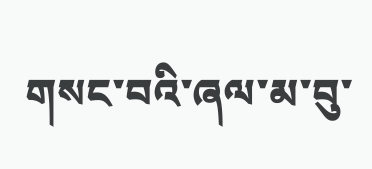གསང་བའི་ཞལ་མ་བུ་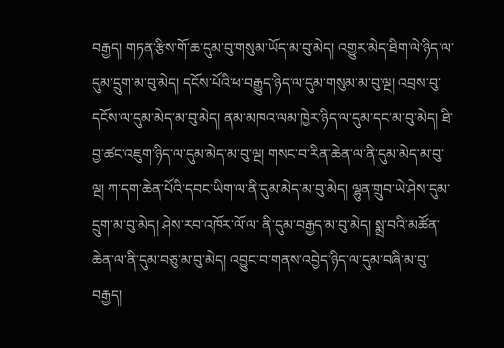བརྒྱད། གཏན་རྩིས་གོ་ཆ་དུམ་བུ་གསུམ་ཡོད་མ་བུ་མེད། འགྱུར་མེད་ཐིག་ལེ་ཉིད་ལ་དུམ་དྲུག་མ་བུ་མེད། དངོས་པོའི་ཕ་བརྒྱུད་ཉིད་ལ་དུམ་གསུམ་མ་བུ་ལྔ། འབྲས་བུ་དངོས་ལ་དུམ་མེད་མ་བུ་མེད། ནམ་མཁའ་ལམ་ཁྱེར་ཉིད་ལ་དུམ་དང་མ་བུ་མེད། ཐི་བྱ་ཚང་འཇུག་ཉིད་ལ་དུམ་མེད་མ་བུ་ལྔ། གསང་བ་རིན་ཆེན་ལ་ནི་དུམ་མེད་མ་བུ་ལྔ། ཀ་དག་ཆེན་པོའི་དབང་ཡིག་ལ་ནི་དུམ་མེད་མ་བུ་མེད། ལྷུན་གྲུབ་ཡེ་ཤེས་དུམ་དྲུག་མ་བུ་མེད། ཤེས་རབ་འཁོར་ལོ་ལ་ ནི་དུམ་བརྒྱད་མ་བུ་མེད། སྨྲ་བའི་མཚོན་ཆེན་ལ་ནི་དུམ་བཅུ་མ་བུ་མེད། འབྱུང་བ་གནས་འབྱེད་ཉིད་ལ་དུམ་བཞི་མ་བུ་བརྒྱད།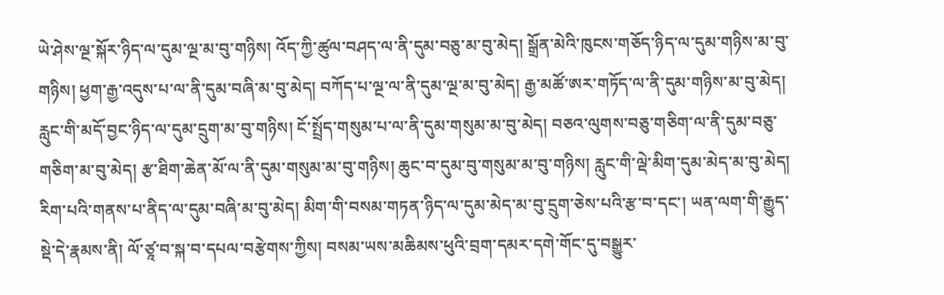ཡེ་ཤེས་ལྔ་སྐོར་ཉིད་ལ་དུམ་ལྔ་མ་བུ་གཉིས། འོད་ཀྱི་ཚུལ་བཤད་ལ་ནི་དུམ་བཅུ་མ་བུ་མེད། སྒྲོན་མེའི་ཁུངས་གཅོད་ཉིད་ལ་དུམ་གཉིས་མ་བུ་གཉིས། ཕྱག་རྒྱ་འདུས་པ་ལ་ནི་དུམ་བཞི་མ་བུ་མེད། བཀོད་པ་ལྔ་ལ་ནི་དུམ་ལྔ་མ་བུ་མེད། རྒྱ་མཚོ་ཨར་གཏོད་ལ་ནི་དུམ་གཉིས་མ་བུ་མེད། རླུང་གི་མདོ་བྱང་ཉིད་ལ་དུམ་དྲུག་མ་བུ་གཉིས། ངོ་སྤྲོད་གསུམ་པ་ལ་ནི་དུམ་གསུམ་མ་བུ་མེད། བཅའ་ལུགས་བཅུ་གཅིག་ལ་ནི་དུམ་བཅུ་གཅིག་མ་བུ་མེད། རྩ་ཐིག་ཆེན་མོ་ལ་ནི་དུམ་གསུམ་མ་བུ་གཉིས། ཆུང་བ་དུམ་བུ་གསུམ་མ་བུ་གཉིས། རླུང་གི་ལྡེ་མིག་དུམ་མེད་མ་བུ་མེད། རིག་པའི་གནས་པ་ནིད་ལ་དུམ་བཞི་མ་བུ་མེད། མིག་གི་བསམ་གཏན་ཉིད་ལ་དུམ་མེད་མ་བུ་དྲུག་ཅེས་པའི་རྩ་བ་དང་། ཡན་ལག་གི་རྒྱུད་སྡེ་དེ་རྣམས་ནི། ལོ་ཙཱ་བ་སྐ་བ་དཔལ་བརྩེགས་ཀྱིས། བསམ་ཡས་མཆིམས་ཕུའི་བྲག་དམར་དགེ་གོང་དུ་བསྒྱུར་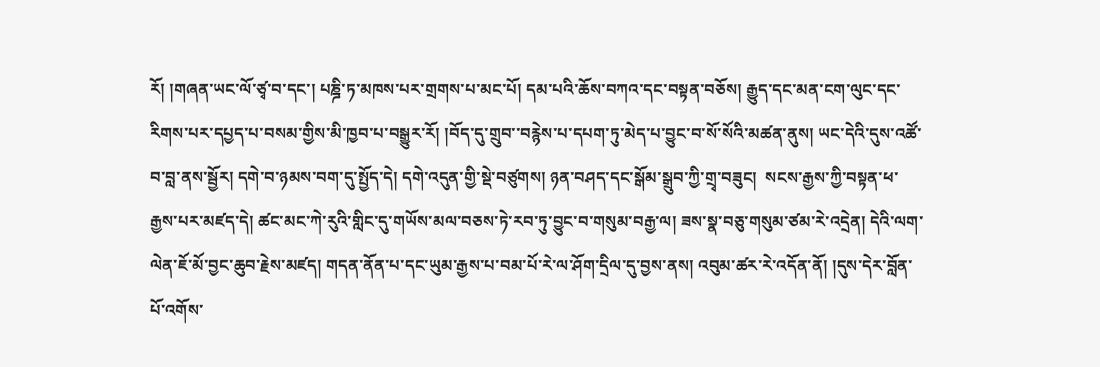རོ། །གཞན་ཡང་ལོ་ཙྭ་བ་དང་། པཎྜི་ཏ་མཁས་པར་གྲགས་པ་མང་པོ། དམ་པའི་ཆོས་བཀའ་དང་བསྟན་བཅོས། རྒྱུད་དང་མན་ངག་ལུང་དང་རིགས་པར་དཔྱད་པ་བསམ་གྱིས་མི་ཁྱབ་པ་བསྒྱུར་རོ། །བོད་དུ་གྲུབ་་བརྙེས་པ་དཔག་ཏུ་མེད་པ་བྱུང་བ་སོ་སོའི་མཚན་ནུས། ཡང་དེའི་དུས་འཚོ་བ་བླ་ནས་སྦྱོར། དགེ་བ་ཉམས་བག་དུ་སྤྱོད་དེ། དགེ་འདུན་གྱི་སྡེ་བཙུགས། ཉན་བཤད་དང་སྒོམ་སྒྲུབ་ཀྱི་གྲྭ་བཟུང།  སངས་རྒྱས་ཀྱི་བསྟན་ཕ་རྒྱས་པར་མཛད་དེ། ཚང་མང་ཀེ་རུའི་གླིང་དུ་གཡོས་མལ་བཅས་ཏེ་རབ་ཏུ་བྱུང་བ་གསུམ་བརྒྱ་ལ། ཟས་སྣ་བཅུ་གསུམ་ཙམ་རེ་འདྲེན། དེའི་ལག་ལེན་ཇོ་མོ་བྱང་ཆུབ་རྗེས་མཛད། གདན་ནོན་པ་དང་ཡུམ་རྒྱས་པ་བམ་པོ་རེ་ལ་ཤོག་དྲིལ་དུ་བྱས་ནས། འབུམ་ཚར་རེ་འདོན་ནོ། །དུས་དེར་བློན་པོ་འགོས་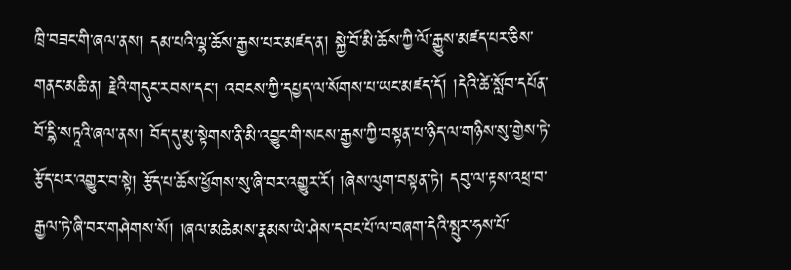ཁྲི་བཟང་གི་ཞལ་ནས། དམ་པའི་ལྷ་ཆོས་རྒྱས་པར་མཛད་ན། སྐྱེ་བོ་མི་ཆོས་ཀྱི་ལོ་རྒྱུས་མཛད་པར་ཅིས་གནང་མཆི་ན། རྗེའི་གདུང་རབས་དང་། འབངས་ཀྱི་དཔྱད་ལ་སོགས་པ་ཡང་མཛད་དོ། །དེའི་ཚེ་སློབ་དཔོན་བོ་དྷི་སཏཱའི་ཞལ་ནས། བོད་དུ་མུ་སྟེགས་ནི་མི་འབྱུང་གི་སངས་རྒྱས་ཀྱི་བསྟན་པ་ཉིད་ལ་གཉིས་སུ་གྱེས་ཏེ་རྩོད་པར་འགྱུར་བ་སྟེ། རྩོད་པ་ཆོས་ཕྱོགས་སུ་ཞི་བར་འགྱུར་རོ། །ཞེས་ལུག་བསྟན་ཏེ། དབུ་ལ་རྟས་འཕྲ་བ་རྒྱལ་ཏེ་ཞི་བར་གཤེགས་སོ། །ཞལ་མཆེམས་རྣམས་ཡེ་ཤེས་དབང་པོ་ལ་བཞག་དེའི་སྤུར་ཧས་པོ་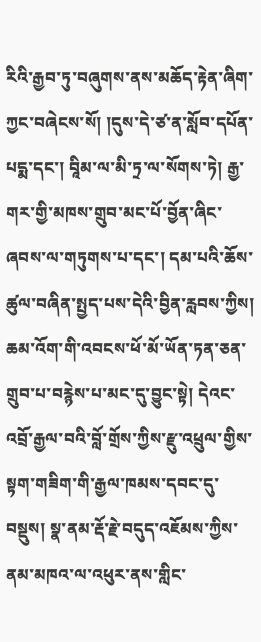རིའི་རྒྱབ་ཏུ་བཞུགས་ནས་མཆོད་རྟེན་ཞིག་ཀྱང་བཞེངས་སོ། །དུས་དེ་ཙ་ན་སློབ་དཔོན་པདྨ་དང་། བཱིམ་ལ་མི་ཏྲ་ལ་སོགས་ཏེ། རྒྱ་གར་གྱི་མཁས་གྲུབ་མང་པོ་བྱོན་ཞིང་ཞབས་ལ་གཏུགས་པ་དང་། དམ་པའི་ཆོས་ཚུལ་བཞིན་སྤྱད་པས་དེའི་བྱིན་རླབས་ཀྱིས། ཆམ་འོག་གི་འབངས་ཕོ་མོ་ཡོན་ཏན་ཅན་གྲུབ་པ་བརྙེས་པ་མང་དུ་བྱུང་སྟེ། དེའང་འབྲོ་རྒྱལ་བའི་བློ་གྲོས་ཀྱིས་རྫུ་འཕྲུལ་གྱིས་སྟག་གཟིག་གི་རྒྱལ་ཁམས་དབང་དུ་བསྡུས། སྣ་ནམ་རྡོ་རྗེ་བདུད་འཇོམས་ཀྱིས་ནམ་མཁའ་ལ་འཕུར་ནས་གླིང་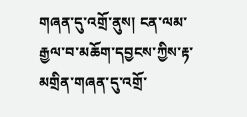གཞན་དུ་འགྲོ་ནུས། ངན་ལམ་རྒྱལ་བ་མཆོག་དབྱངས་ཀྱིས་རྟ་མགྲིན་གཞན་དུ་འགྲོ་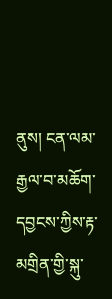ནུས། ངན་ལམ་རྒྱལ་བ་མཆོག་དབྱངས་ཀྱིས་རྟ་མགྲིན་གྱི་སྐུ་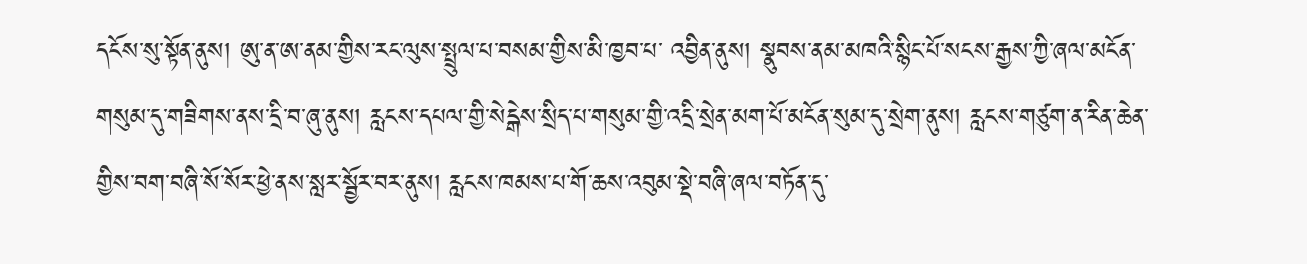དངོས་སུ་སྟོན་ནུས། ཨུ་ན་ཨ་ནམ་གྱིས་རང་ལུས་སྤྲུལ་པ་བསམ་གྱིས་མི་ཁྱབ་པ་ འབྱིན་ནུས། སྣུབས་ནམ་མཁའི་སྙིང་པོ་སངས་རྒྱས་ཀྱི་ཞལ་མངོན་གསུམ་དུ་གཟིགས་ནས་དྲི་བ་ཞུ་ནུས། རླངས་དཔལ་གྱི་སེདྒེས་སྲིད་པ་གསུམ་གྱི་འདྲི་སྲེན་མག་པོ་མངོན་སུམ་དུ་སྲེག་ནུས། རླངས་གཙུག་ན་རིན་ཆེན་གྱིས་བག་བཞི་སོ་སོར་ཕྱེ་ནས་སླར་སྦྱོར་བར་ནུས། རླངས་ཁམས་པ་གོ་ཆས་འབུམ་སྡེ་བཞི་ཞལ་བཏོན་དུ་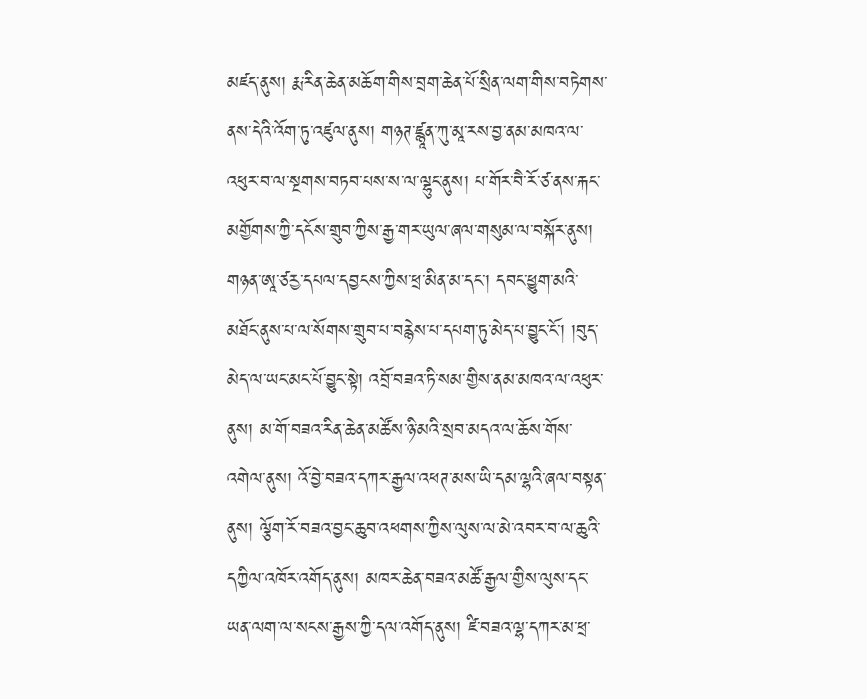མཛད་ནུས། རྨ་རིན་ཆེན་མཆོག་གིས་བྲག་ཆེན་པོ་སྲིན་ལག་གིས་བཏེགས་ནས་དེའི་འོག་ཏུ་འཛུལ་ནུས། གཉཊ་ཛྙཱན་ཀུ་མཱ་རས་བྱ་ནམ་མཁའ་ལ་འཕུར་བ་ལ་སྔགས་བཏབ་པས་ས་ལ་ལྷུང་ནུས། པ་གོར་བཻ་རོ་ཙ་ནས་རྐང་མགྱོགས་ཀྱི་དངོས་གྲུབ་ཀྱིས་རྒྱ་གར་ཡུལ་ཞལ་གསུམ་ལ་བསྐོར་ནུས། གཉན་ཨཱ་ཙརྱ་དཔལ་དབྱངས་ཀྱིས་ཕྲ་མིན་མ་དང་། དབང་ཕྱུག་མའི་མཐོང་ནུས་པ་ལ་སོགས་གྲུབ་པ་བརྙེས་པ་དཔག་ཏུ་མེད་པ་བྱུང་ངོ་། །བུད་མེད་ལ་ཡང་མང་པོ་བྱུང་སྟེ། འབྲོ་བཟའ་ཏི་སམ་གྱིས་ནམ་མཁའ་ལ་འཕུར་ནུས། མ་གོ་བཟའ་རིན་ཆེན་མཚོས་ཉི་མའི་སྲབ་མདའ་ལ་ཆོས་གོས་འགེལ་ནུས། འོ་བྱེ་བཟའ་དཀར་རྒྱལ་འཕཊ་མས་ཡི་དམ་ལྷའི་ཞལ་བསྟན་ནུས། ལྕོག་རོ་བཟའ་བྱང་ཆུབ་འཕགས་ཀྱིས་ལུས་ལ་མེ་འབར་བ་ལ་ཆུའི་དཀྱིལ་འཁོར་འགོད་ནུས། མཁར་ཆེན་བཟའ་མཚོ་རྒྱལ་གྱིས་ལུས་དང་ཡན་ལག་ལ་སངས་རྒྱས་ཀྱི་དལ་འགོད་ནུས། ཛི་བཟའ་ལྷ་དཀར་མ་ཕྲ་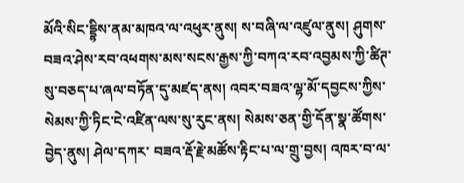མོའི་སིང་དྡྷིས་ནམ་མཁའ་ལ་འཕུར་ནུས། ས་བཞི་ལ་འཛུལ་ནུས། ཤུགས་བཟའ་ཤེས་རབ་འཕགས་མས་སངས་རྒྱས་ཀྱི་བཀའ་རབ་འབྱམས་ཀྱི་ཚིཊ་སུ་བཅད་པ་ཞལ་བཏོན་དུ་མཛད་ནས། འབར་བཟའ་ལྷ་མོ་དབྱངས་ཀྱིས་སེམས་ཀྱི་ཏིང་ངེ་འཛིན་ལས་སུ་རུང་ནས། སེམས་ཅན་གྱི་དོན་སྣ་ཚོགས་བྱེད་ནུས། ཤེལ་དཀར་ བཟའ་རྡོ་རྗེ་མཚོས་རྟིང་པ་ལ་གྲུ་བྱས། འཁར་བ་ལ་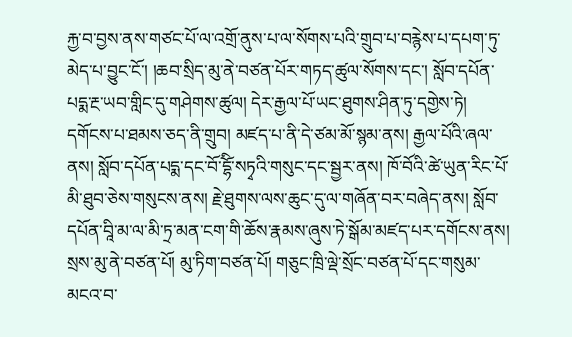རྐྱ་བ་བྱས་ནས་གཙང་པོ་ལ་འགྲོ་ནུས་པ་ལ་སོགས་པའི་གྲུབ་པ་བརྙེས་པ་དཔག་ཏུ་མེད་པ་བྱུང་ངོ་། །ཆབ་སྲིད་མུ་ནེ་བཙན་པོར་གཏད་ཚུལ་སོགས་དང་། སློབ་དཔོན་པདྨ་རྔ་ཡབ་གླིང་དུ་གཤེགས་ཚུལ། དེར་རྒྱལ་པོ་ཡང་ཐུགས་ཤིན་ཏུ་དགྱེས་ཏེ། དགོངས་པ་ཐམས་ཅད་ནི་གྲུབ། མཛད་པ་ནི་དེ་ཙམ་མོ་སྙམ་ནས། རྒྱལ་པོའི་ཞལ་ནས། སློབ་དཔོན་པདྨ་དང་བོ་དྷོི་སཏྭའི་གསུང་དང་སྦྱར་ནས། ཁོ་བོའི་ཚེ་ཡུན་རིང་པོ་མི་ཐུབ་ཅེས་གསུངས་ནས། རྗེ་ཐུགས་ལས་ཆུང་དུ་ལ་གཞོན་བར་བཞེད་ནས། སློབ་དཔོན་བཱི་མ་ལ་མི་ཏྲ་མན་ངག་གི་ཆོས་རྣམས་ཞུས་ཏེ་སྒོམ་མཛད་པར་དགོངས་ནས། སྲས་མུ་ནེ་བཙན་པོ། མུ་ཏིག་བཙན་པོ། གཅུང་ཁྲི་ལྡེ་སྲོང་བཙན་པོ་དང་གསུམ་མངའ་བ་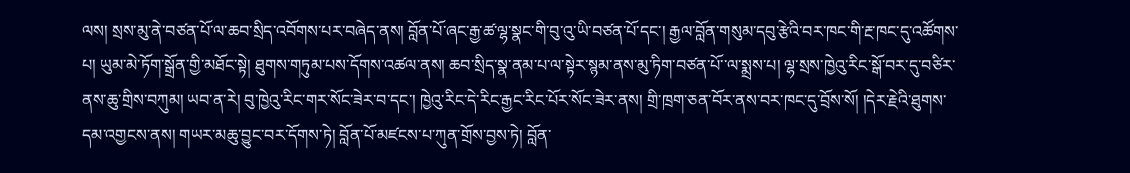ལས། སྲས་མུ་ནེ་བཙན་པོ་ལ་ཆབ་སྲིད་འབོགས་པར་བཞེད་ནས། བློན་པོ་ཞང་རྒྱ་ཚ་ལྷ་སྣང་གི་བུ་འུ་ཡི་བཙན་པོ་དང་། རྒྱལ་བློན་གསུམ་དབུ་རྩེའི་བར་ཁང་གི་རྔ་ཁང་དུ་འཚོགས་པ། ཡུམ་མེ་ཏོག་སྒྲོན་གྱི་མཐོང་སྟེ། ཐུགས་གཏུམ་པས་དོགས་འཚལ་ནས། ཆབ་སྲིད་སྣ་ནམ་པ་ལ་སྟེར་སྙམ་ནས་མུ་ཏིག་བཙན་པོ་་ལ་སྨྲས་པ། ལྷ་སྲས་ཁྱེའུ་རིང་སྒོ་བར་དུ་བཙིར་ནས་ཆུ་གྲིས་བཀུམ། ཡབ་ན་རེ། བུ་ཁྱེའུ་རིང་གར་སོང་ཟེར་བ་དང་། ཁྱེའུ་རིང་དེ་རིང་རྒྱང་རིང་པོར་སོང་ཟེར་ནས། གྲི་ཁྲག་ཅན་བོར་ནས་བར་ཁང་དུ་བྲོས་སོ། །དེར་རྗེའི་ཐུགས་དམ་འགྱངས་ནས། གཡར་མཆུ་བྱུང་བར་དོགས་ཏེ། བློན་པོ་མཛངས་པ་ཀུན་གྲོས་བྱས་ཏེ། བློན་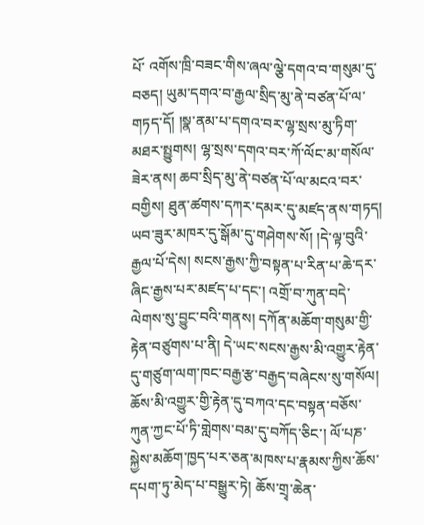པོ་ འགོས་ཁྲི་བཟང་གིས་ཞལ་ལྕེ་དགའ་བ་གསུམ་དུ་བཅད། ཡུམ་དགའ་བ་རྒྱལ་སྲིད་མུ་ནེ་བཙན་པོ་ལ་གཏད་དོ། །སྣ་ནམ་པ་དགའ་བར་ལྷ་སྲས་མུ་ཏིག་མཐར་སྤྱུགས། ལྷ་སྲས་དགའ་བར་ཀོ་ལོང་མ་གསོལ་ཟེར་ནས། ཆབ་སྲིད་མུ་ནེ་བཙན་པོ་ལ་མངའ་བར་བགྱིས། ཐུན་ཚགས་དཀར་དམར་དུ་མཛད་ནས་གཏད། ཡབ་ཟུར་མཁར་དུ་སྒོམ་དུ་གཤེགས་སོ། །དེ་ལྟ་བུའི་རྒྱལ་པོ་དེས། སངས་རྒྱས་ཀྱི་བསྟན་པ་རིན་པ་ཆེ་དར་ཞིང་རྒྱས་པར་མཛད་པ་དང་། འགྲོ་བ་ཀུན་བདེ་ལེགས་སུ་བྱུང་བའི་གནས། དཀོན་མཆོག་གསུམ་གྱི་རྟེན་བཙུགས་པ་ནི། དེ་ཡང་སངས་རྒྱས་མི་འགྱུར་རྟེན་དུ་གཙུག་ལག་ཁང་བརྒྱ་རྩ་བརྒྱད་བཞེངས་སུ་གསོལ། ཆོས་མི་འགྱུར་གྱི་རྟེན་དུ་བཀའ་དང་བསྟན་བཅོས་ཀུན་ཀྱང་པོ་ཏི་གླེགས་བམ་དུ་བཀོད་ཅིང་། ལོ་པཎ་སྐྱེས་མཆོག་ཁྱད་པར་ཅན་མཁས་པ་རྣམས་ཀྱིས་ཆོས་དཔག་ཏུ་མེད་པ་བསྒྱུར་ཏེ། ཆོས་གྲྭ་ཆེན་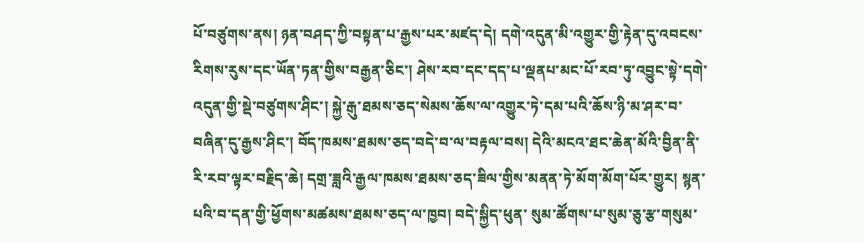པོ་བཙུགས་ནས། ཉན་བཤད་ཀྱི་བསྟན་པ་རྒྱས་པར་མཛད་དེ། དགེ་འདུན་མི་འགྱུར་གྱི་རྟེན་དུ་འབངས་རིགས་རུས་དང་ཡོན་ཏན་གྱིས་བརྒྱན་ཅིང་། ཤེས་རབ་དང་དད་པ་ལྡནཔ་མང་པོ་རབ་ཏུ་འབྱུང་སྟེ་དགེ་འདུན་གྱི་སྡེ་བཙུགས་ཤིང་། སྐྱེ་རྒུ་ཐམས་ཅད་སེམས་ཆོས་ལ་འགྱུར་ཏེ་དམ་པའི་ཆོས་ཉི་མ་ཤར་བ་བཞིན་དུ་རྒྱས་ཤིང་། བོད་ཁམས་ཐམས་ཅད་བདེ་བ་ལ་བརྟལ་བས། དེའི་མངའ་ཐང་ཆེན་མོའི་བྱིན་ནི་རི་རབ་ལྟར་བརྗིད་ཆེ། དགྲ་ཟླའི་རྒྱལ་ཁམས་ཐམས་ཅད་ཟིལ་གྱིས་མནན་ཏེ་མོག་མོག་པོར་གྱུར། སྙན་པའི་བ་དན་གྱི་ཕྱོགས་མཚམས་ཐམས་ཅད་ལ་ཁྱབ། བདེ་སྐྱིད་ཕུན་ སུམ་ཚོགས་པ་སུམ་ཅུ་རྩ་གསུམ་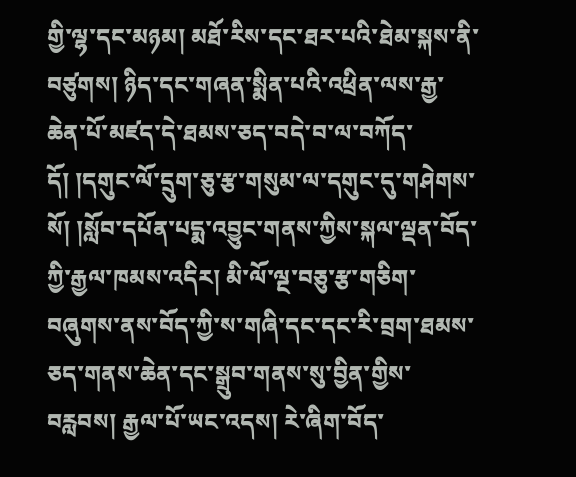གྱི་ལྷ་དང་མཉམ། མཐོ་རིས་དང་ཐར་པའི་ཐེམ་སྐས་ནི་བཙུགས། ཉིད་དང་གཞན་སྨིན་པའི་འཕྲིན་ལས་རྒྱ་ཆེན་པོ་མཛད་དེ་ཐམས་ཅད་བདེ་བ་ལ་བཀོད་དོ། །དགུང་ལོ་དྲུག་ཅུ་རྩ་གསུམ་ལ་དགུང་དུ་གཤེགས་སོ། །སློབ་དཔོན་པདྨ་འབྱུང་གནས་ཀྱིས་སྐལ་ལྡན་བོད་ཀྱི་རྒྱལ་ཁམས་འདིར། མི་ལོ་ལྔ་བཅུ་རྩ་གཅིག་བཞུགས་ནས་བོད་ཀྱི་ས་གཞི་དང་དང་རི་བྲག་ཐམས་ཅད་གནས་ཆེན་དང་སྒྲུབ་གནས་སུ་བྱིན་གྱིས་བརླབས། རྒྱལ་པོ་ཡང་འདས། རེ་ཞིག་བོད་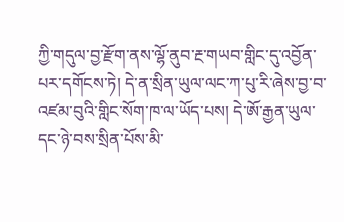ཀྱི་གདུལ་བྱ་རྫོག་ནས་ལྷོ་ནུབ་རྔ་གཡབ་གླིང་དུ་འབྱོན་པར་དགོངས་ཏེ། དེ་ན་སྲིན་ཡུལ་ལང་ཀ་པུ་རི་ཞེས་བྱ་བ་འཛམ་བུའི་གླིང་སོག་ཁ་ལ་ཡོད་པས། དེ་ཨོ་རྒྱན་ཡུལ་དང་ཉེ་བས་སྲིན་པོས་མི་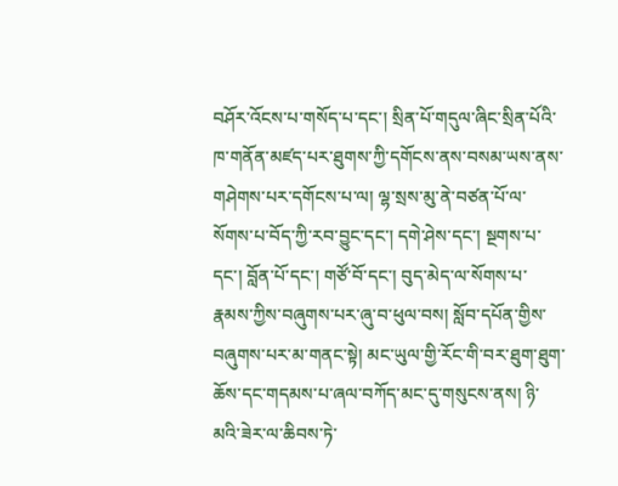བཤོར་འོངས་པ་གསོད་པ་དང་། སྲིན་པོ་གདུལ་ཞིང་སྲིན་པོའི་ཁ་གནོན་མཛད་པར་ཐུགས་ཀྱི་དགོངས་ནས་བསམ་ཡས་ནས་གཤེགས་པར་དགོངས་པ་ལ། ལྷ་སྲས་མུ་ནེ་བཙན་པོ་ལ་སོགས་པ་བོད་ཀྱི་རབ་བྱུང་དང་། དགེ་ཤེས་དང་། སྔགས་པ་དང་། བློན་པོ་དང་། གཙོ་བོ་དང་། བུད་མེད་ལ་སོགས་པ་རྣམས་ཀྱིས་བཞུགས་པར་ཞུ་བ་ཕུལ་བས། སློབ་དཔོན་གྱིས་བཞུགས་པར་མ་གནང་སྟེ། མང་ཡུལ་གྱི་རོང་གི་བར་ཐུག་ཐུག་ཆོས་དང་གདམས་པ་ཞལ་བཀོད་མང་དུ་གསུངས་ནས། ཉི་མའི་ཟེར་ལ་ཆིབས་ཏེ་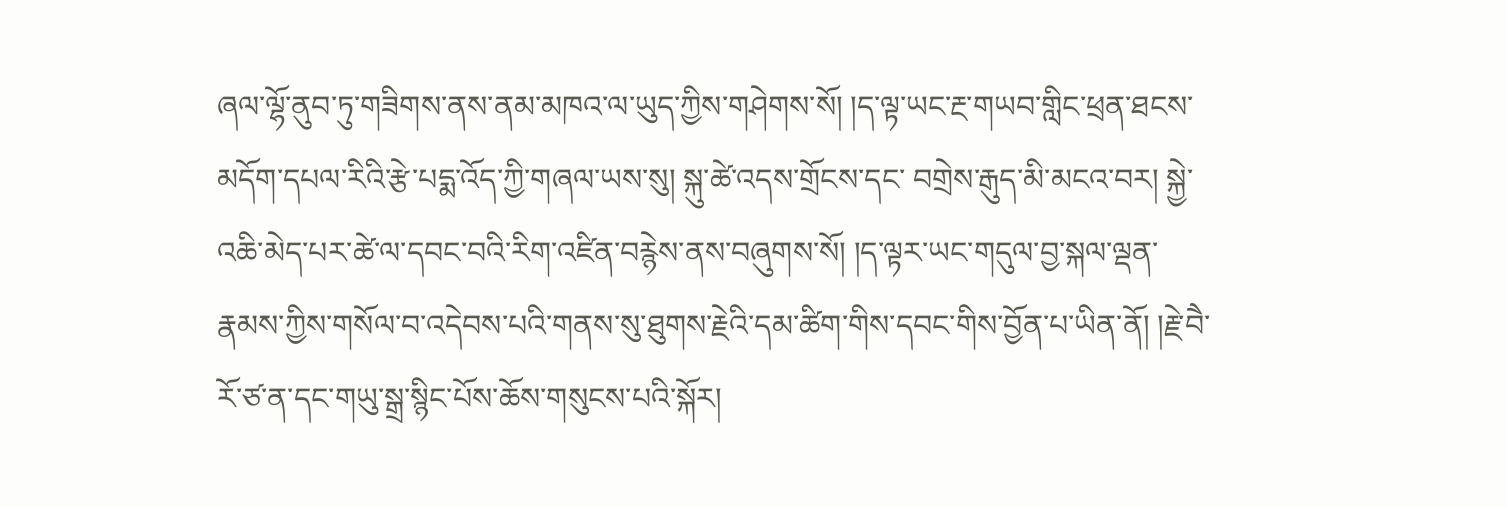ཞལ་ལྷོ་ནུབ་ཏུ་གཟིགས་ནས་ནམ་མཁའ་ལ་ཡུད་ཀྱིས་གཤེགས་སོ། །ད་ལྟ་ཡང་རྔ་གཡབ་གླིང་ཕྲན་ཐངས་མདོག་དཔལ་རིའི་རྩེ་པདྨ་འོད་ཀྱི་གཞལ་ཡས་སུ། སྐུ་ཚེ་འདས་གྲོངས་དང་ བགྲེས་རྒུད་མི་མངའ་བར། སྐྱེ་འཆི་མེད་པར་ཚེ་ལ་དབང་བའི་རིག་འཛིན་བརྙེས་ནས་བཞུགས་སོ། །ད་ལྟར་ཡང་གདུལ་བྱ་སྐལ་ལྡན་རྣམས་ཀྱིས་གསོལ་བ་འདེབས་པའི་གནས་སུ་ཐུགས་རྗེའི་དམ་ཚིག་གིས་དབང་གིས་བྱོན་པ་ཡིན་ནོ། །རྗེ་བཻ་རོ་ཙ་ན་དང་གཡུ་སྒྲ་སྙིང་པོས་ཆོས་གསུངས་པའི་སྐོར།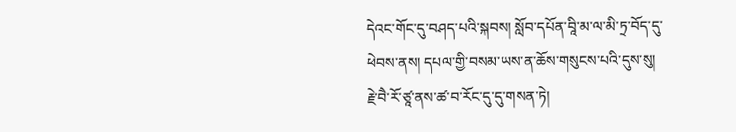དེའང་གོང་དུ་བཤད་པའི་སྐབས། སློབ་དཔོན་བཱི་མ་ལ་མི་ཏྲ་བོད་དུ་ཕེབས་ནས། དཔལ་གྱི་བསམ་ཡས་ན་ཆོས་གསུངས་པའི་དུས་སུ། རྗེ་བཻ་རོ་ཙཱ་ནས་ཚ་བ་རོང་དུ་དུ་གསན་ཏེ།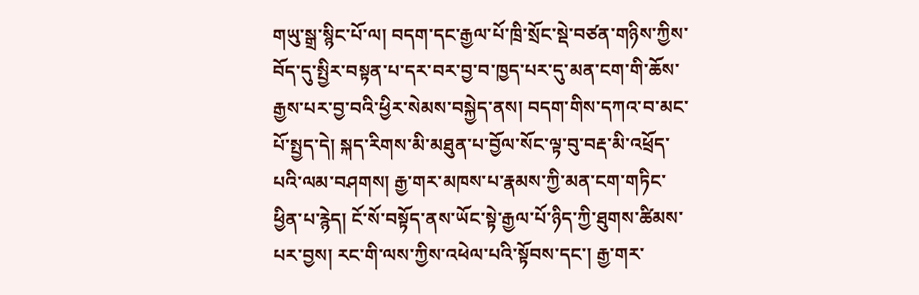གཡུ་སྒྲ་སྙིང་པོ་ལ། བདག་དང་རྒྱལ་པོ་ཁྲི་སྲོང་སྡེ་བཙན་གཉིས་ཀྱིས་བོད་དུ་སྤྱིར་བསྟན་པ་དར་བར་བྱ་བ་ཁྱད་པར་དུ་མན་ངག་གི་ཆོས་རྒྱས་པར་བྱ་བའི་ཕྱིར་སེམས་བསྐྱེད་ནས། བདག་གིས་དཀའ་བ་མང་པོ་སྤྱད་དེ། སྐད་རིགས་མི་མཐུན་པ་བྱོལ་སོང་ལྟ་བུ་བརྡ་མི་འཕྲོད་པའི་ལམ་བཤགས། རྒྱ་གར་མཁས་པ་རྣམས་ཀྱི་མན་ངག་གཏིང་ཕྱིན་པ་རྙེད། ངོ་སོ་བསྟོད་ནས་ཡོང་སྟེ་རྒྱལ་པོ་ཉིད་ཀྱི་ཐུགས་ཚིམས་པར་བྱས། རང་གི་ལས་ཀྱིས་འཕེལ་པའི་སྟོབས་དང་། རྒྱ་གར་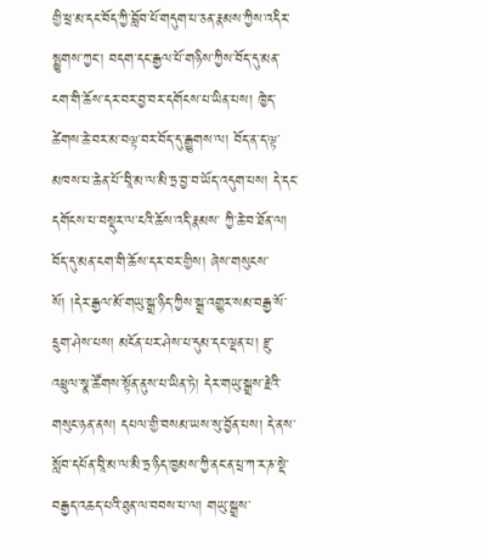གྱི་ཕྲ་མ་དང་བོད་ཀྱི་བློབ་པོ་གདུག་པ་ཅན་རྣམས་ཀྱིས་འདིར་སྤྱུགས་ཀྱང་། བདག་དང་རྒྱལ་པོ་གཉིས་ཀྱིས་བོད་དུ་མན་ངག་གི་ཆོས་དར་བར་བྱ་བར་དགོངས་པ་ཡིན་པས། ཁྱེད་ཚེགས་ཆེ་བར་མ་བལྟ་བར་བོད་དུ་རྒྱུགས་ལ། བོད་ན་ད་ལྟ་མཁས་པ་ཆེན་པོ་་བཱི་མ་ལ་མི་ཏྲ་བྱ་བ་ཡོད་འདུག་པས། དེ་དང་དགོངས་པ་བསྡུར་ལ་ངའི་ཆོས་འདི་རྣམས་ ཀྱི་ཆེ་བ་ཐོན་ལ། བོད་དུ་མན་ངག་གི་ཆོས་དར་བར་གྱིས། ཞེས་གསུངས་སོ། །དེར་རྒྱལ་མོ་གཡུ་སྒྲ་ཉིད་ཀྱིས་སྒྲ་འགྱུར་སམ་བརྒྱ་སོ་དྲུག་ཤེས་པས། མངོན་པར་ཤེས་པ་དུམ་དང་ལྡན་པ། རྫུ་འཕྲུལ་སྣ་ཚོགས་སྟོན་ནུས་པ་ཡིན་ཏེ། དེར་གཡུ་སྒྲས་རྗེའི་གསུང་ཉན་ནས། དཔལ་གྱི་བསམ་ཡས་སུ་བྱོན་པས། དེ་ནས་སློབ་དཔོན་བཱི་མ་ལ་མི་ཏྲ་ཉིད་ཁྱམས་ཀྱི་ནང་ན་པྲ་ཀ་ར་ཎ་སྡེ་བརྒྱད་འཆད་པའི་ཐུན་ལ་བབས་པ་ལ། གཡུ་སྒྲས་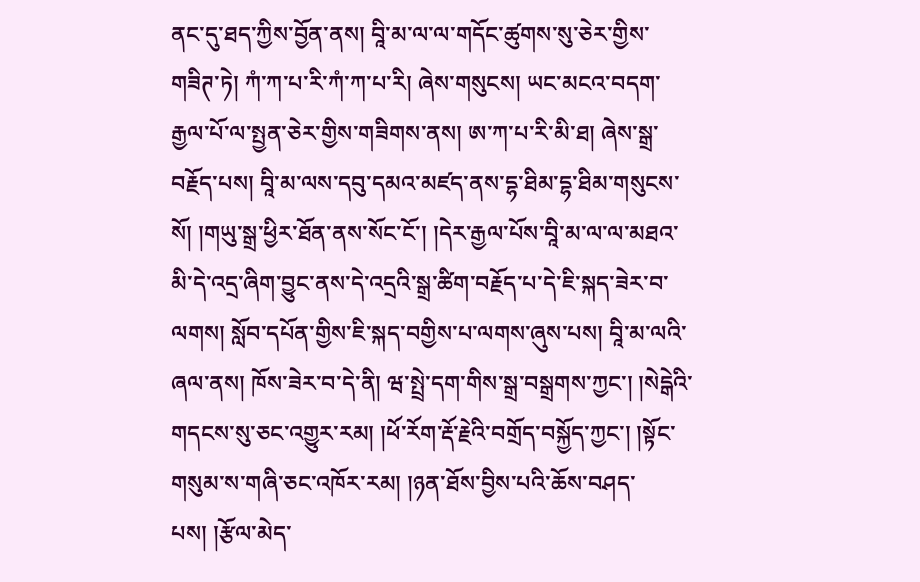ནང་དུ་ཐད་ཀྱིས་བྱོན་ནས། བཱི་མ་ལ་ལ་གདོང་ཚུགས་སུ་ཅེར་གྱིས་གཟིཊ་ཏེ། ཀཾ་ཀ་པ་རི་ཀཾ་ཀ་པ་རི། ཞེས་གསུངས། ཡང་མངའ་བདག་རྒྱལ་པོ་ལ་སྤྱན་ཅེར་གྱིས་གཟིགས་ནས། ཨ་ཀ་པ་རི་མི་ཐ། ཞེས་སྒྲ་བརྗོད་པས། བཱི་མ་ལས་དབུ་དམའ་མཛད་ནས་དྷ་ཐིམ་དྷ་ཐིམ་གསུངས་སོ། །གཡུ་སྒྲ་ཕྱིར་ཐོན་ནས་སོང་ངོ་། །དེར་རྒྱལ་པོས་བཱི་མ་ལ་ལ་མཐའ་མི་དེ་འདྲ་ཞིག་བྱུང་ནས་དེ་འདྲའི་སྒྲ་ཚིག་བརྗོད་པ་དེ་ཇི་སྐད་ཟེར་བ་ལགས། སློབ་དཔོན་གྱིས་ཇི་སྐད་བགྱིས་པ་ལགས་ཞུས་པས། བཱི་མ་ལའི་ཞལ་ནས། ཁོས་ཟེར་བ་དེ་ནི། ཝ་སྤྲེ་དག་གིས་སྒྲ་བསྒྲགས་ཀྱང་། །སེདྒེའི་གདངས་སུ་ཅང་འགྱུར་རམ། །ཕོ་རོག་རྡོ་རྗེའི་བགྲོད་བསྐྱོད་ཀྱང་། །སྟོང་གསུམ་ས་གཞི་ཅང་འཁོར་རམ། །ཉན་ཐོས་བྱིས་པའི་ཆོས་བཤད་པས། །རྩོལ་མེད་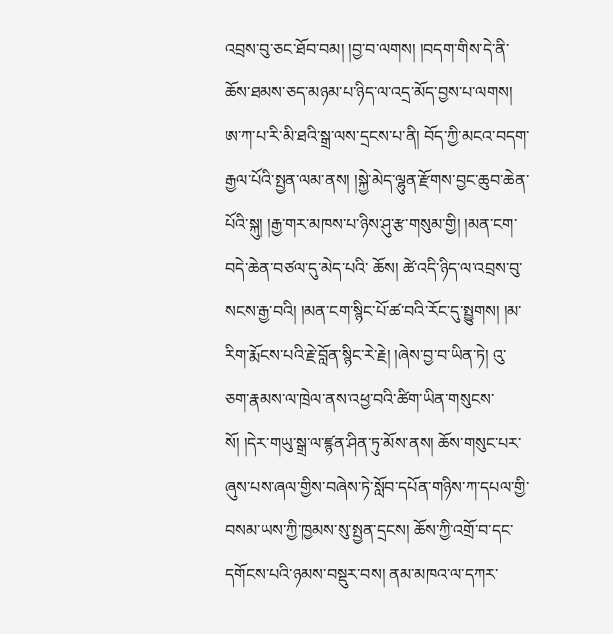འབྲས་བུ་ཅང་ཐོབ་བམ། །བྱ་བ་ལགས། །བདག་གིས་དེ་ནི་ཆོས་ཐམས་ཅད་མཉམ་པ་ཉིད་ལ་འདྲ་མོད་བྱས་པ་ལགས། ཨ་ཀ་པ་རི་མི་ཐའི་སྒྲ་ལས་དྲངས་པ་ནི། བོད་ཀྱི་མངའ་བདག་རྒྱལ་པོའི་སྤྱན་ལམ་ནས། །སྐྱེ་མེད་ལྷུན་རྫོགས་བྱང་ཆུབ་ཆེན་པོའི་སྐུ། །རྒྱ་གར་མཁས་པ་ཉིས་ཤུ་རྩ་གསུམ་གྱི། །མན་ངག་བདེ་ཆེན་བཙལ་དུ་མེད་པའི་ ཆོས། ཚེ་འདི་ཉིད་ལ་འབྲས་བུ་སངས་རྒྱ་བའི། །མན་ངག་སྙིང་པོ་ཚ་བའི་རོང་དུ་སྤྱུགས། །མ་རིག་རྨོངས་པའི་རྗེ་བློན་སྙིང་རེ་རྗེ། །ཞེས་བྱ་བ་ཡིན་ཏེ། འུ་ཅག་རྣམས་ལ་ཁྲེལ་ནས་འཕྱ་བའི་ཚིག་ཡིན་གསུངས་སོ། །དེར་གཡུ་སྒྲ་ལ་ཛྙན་ཤིན་ཏུ་མོས་ནས། ཆོས་གསུང་པར་ཞུས་པས་ཞལ་གྱིས་བཞེས་ཏེ་སློབ་དཔོན་གཉིས་ཀ་དཔལ་གྱི་བསམ་ཡས་ཀྱི་ཁྱམས་སུ་སྤྱན་དྲངས། ཆོས་ཀྱི་འགྲོ་བ་དང་དགོངས་པའི་ཉམས་བསྡུར་བས། ནམ་མཁའ་ལ་དཀར་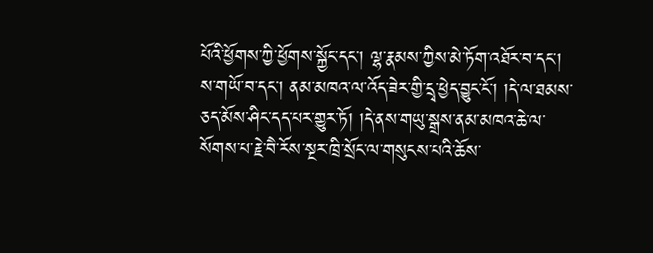པོའི་ཕྱོགས་ཀྱི་ཕྱོགས་སྐྱོང་དང་། ལྷ་རྣམས་ཀྱིས་མེ་ཏོག་འཐོར་བ་དང་། ས་གཡོ་བ་དང་། ནམ་མཁའ་ལ་འོད་ཟེར་གྱི་དྲྭ་ཕྱེད་བྱུང་ངོ་། །དེ་ལ་ཐམས་ཅད་མོས་ཤིང་དད་པར་གྱུར་ཏོ། །དེ་ནས་གཡུ་སྒྲས་ནམ་མཁའ་ཆེ་ལ་སོགས་པ་རྗེ་བཻ་རོས་སྔར་ཁྲི་སྲོང་ལ་གསུངས་པའི་ཆོས་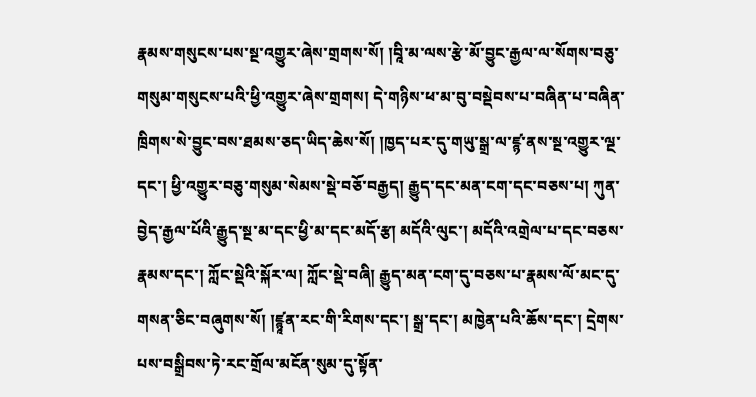རྣམས་གསུངས་པས་སྔ་འགྱུར་ཞེས་གྲགས་སོ། །བཱི་མ་ལས་རྩེ་མོ་བྱུང་རྒྱལ་ལ་སོགས་བཅུ་གསུམ་གསུངས་པའི་ཕྱི་འགྱུར་ཞེས་གྲགས། དེ་གཉིས་ཕ་མ་བུ་བསྡེབས་པ་བཞིན་པ་བཞིན་ཁྲིགས་སེ་བྱུང་བས་ཐམས་ཅད་ཡིད་ཆེས་སོ། །ཁྱད་པར་དུ་གཡུ་སྒྲ་ལ་ཛྙ་ནས་སྔ་འགྱུར་ལྔ་དང་། ཕྱི་འགྱུར་བཅུ་གསུམ་སེམས་སྡེ་བཅོ་བརྒྱད། རྒྱུད་དང་མན་ངག་དང་བཅས་པ། ཀུན་བྱེད་རྒྱལ་པོའི་རྒྱུད་སྔ་མ་དང་ཕྱི་མ་དང་མདོ་རྩ། མདོའི་ལུང་། མདོའི་འགྲེལ་པ་དང་བཅས་རྣམས་དང་། ཀློང་སྡེའི་སྐོར་ལ། ཀློང་སྡེ་བཞི། རྒྱུད་མན་ངག་དུ་བཅས་པ་རྣམས་ལོ་མང་དུ་གསན་ཅིང་བཞུགས་སོ། །ཛྙཱན་རང་གི་རིགས་དང་། སྒྲ་དང་། མཁྱེན་པའི་ཆོས་དང་། དྲེགས་པས་བསྒྲིབས་ཏེ་རང་གྲོལ་མངོན་སུམ་དུ་སྟོན་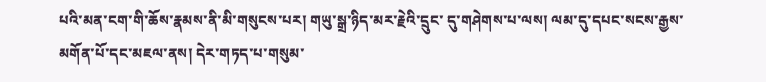པའི་མན་ངག་གི་ཆོས་རྣམས་ནི་མི་གསུངས་པར། གཡུ་སྒྲ་ཉིད་མར་རྗེའི་དྲུང་ དུ་གཤེགས་པ་ལས། ལམ་དུ་དཔང་སངས་རྒྱས་མགོན་པོ་དང་མཇལ་ནས། དེར་གཏད་པ་གསུམ་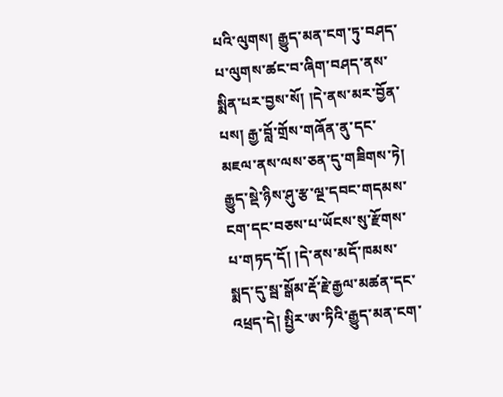པའི་ལུགས། རྒྱུད་མན་ངག་ཏུ་བཤད་པ་ལུགས་ཚང་བ་ཞིག་བཤད་ནས་སྨིན་པར་བྱས་སོ། །དེ་ནས་མར་བྱོན་པས། རྒྱ་བློ་གྲོས་གཞོན་ནུ་དང་མཇལ་ནས་ལས་ཅན་དུ་གཟིགས་ཏེ། རྒྱུད་སྡེ་ཉིས་ཤུ་རྩ་ལྔ་དབང་གདམས་ངག་དང་བཅས་པ་ཡོངས་སུ་རྫོགས་པ་གཏད་དོ། །དེ་ནས་མདོ་ཁམས་སྨད་དུ་སྦ་སྒོམ་རྡོ་རྗེ་རྒྱལ་མཚན་དང་འཕྲད་དེ། སྤྱིར་ཨ་ཏིའི་རྒྱུད་མན་ངག་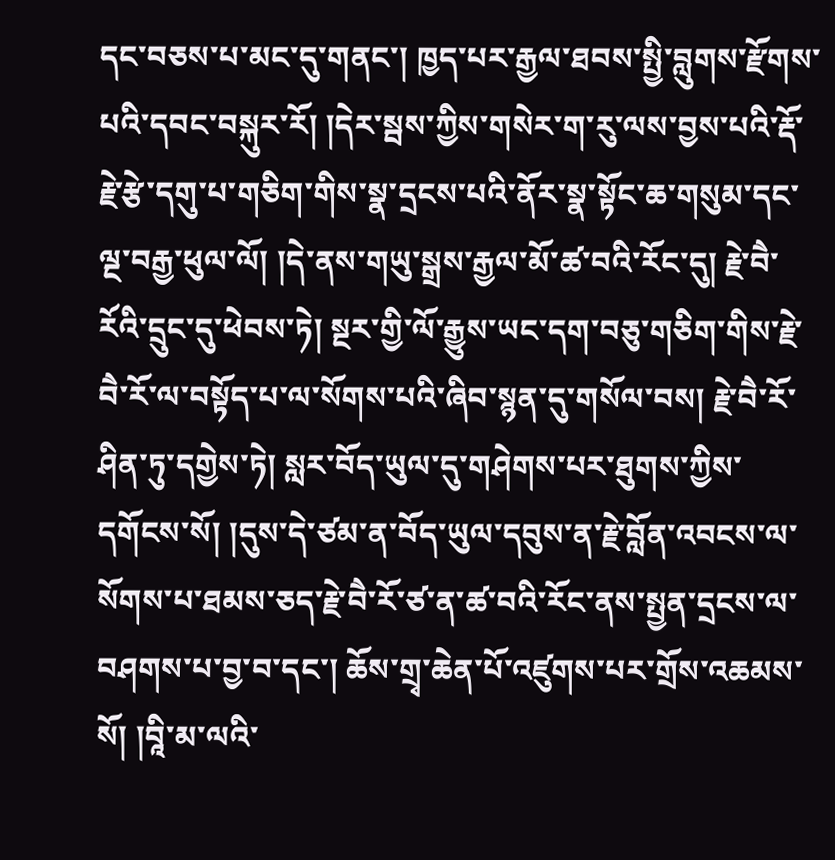དང་བཅས་པ་མང་དུ་གནང་། ཁྱད་པར་རྒྱལ་ཐབས་སྤྱི་བླུགས་རྫོགས་པའི་དབང་བསྐུར་རོ། །དེར་སྦས་ཀྱིས་གསེར་ག་རུ་ལས་བྱས་པའི་རྡོ་རྗེ་རྩེ་དགུ་པ་གཅིག་གིས་སྣ་དྲངས་པའི་ནོར་སྣ་སྟོང་ཆ་གསུམ་དང་ལྔ་བརྒྱ་ཕུལ་ལོ། །དེ་ནས་གཡུ་སྒྲས་རྒྱལ་མོ་ཚ་བའི་རོང་དུ། རྗེ་བཻ་རོའི་དྲུང་དུ་ཕེབས་ཏེ། སྔར་གྱི་ལོ་རྒྱུས་ཡང་དག་བཅུ་གཅིག་གིས་རྗེ་བཻ་རོ་ལ་བསྟོད་པ་ལ་སོགས་པའི་ཞིབ་སྙན་དུ་གསོལ་བས། རྗེ་བཻ་རོ་ཤིན་ཏུ་དགྱེས་ཏེ། སླར་བོད་ཡུལ་དུ་གཤེགས་པར་ཐུགས་ཀྱིས་དགོངས་སོ། །དུས་དེ་ཙམ་ན་བོད་ཡུལ་དབུས་ན་རྗེ་བློན་འབངས་ལ་སོགས་པ་ཐམས་ཅད་རྗེ་བཻ་རོ་ཙ་ན་ཚ་བའི་རོང་ནས་སྤྱན་དྲངས་ལ་བཤགས་པ་བྱ་བ་དང་། ཆོས་གྲྭ་ཆེན་པོ་འཛུགས་པར་གྲོས་འཆམས་སོ། །བཱི་མ་ལའི་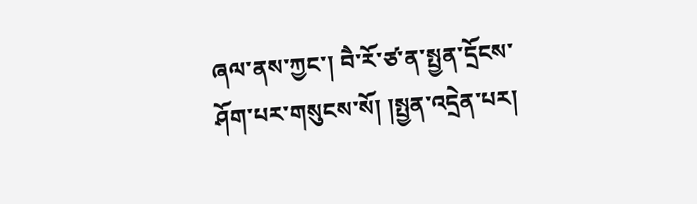ཞལ་ནས་ཀྱང་། བཻ་རོ་ཙ་ན་སྤྱན་དྲོངས་ཤོག་པར་གསུངས་སོ། །སྤྱན་འདྲེན་པར།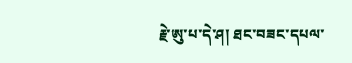རྗེ་ཨུ་པ་དེ་ཤ། ཐང་བཟང་དཔལ་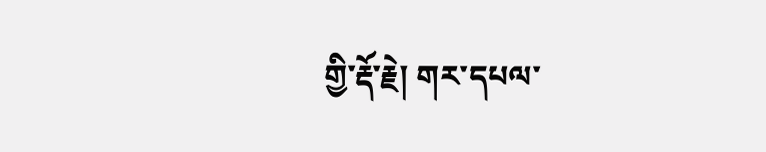གྱི་རྡོ་རྗེ། གར་དཔལ་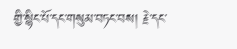གྱི་སྙིང་པོ་དང་གསུམ་བཏང་བས། རྗེ་དང་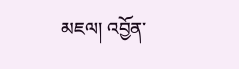མཇལ། འབྱོན་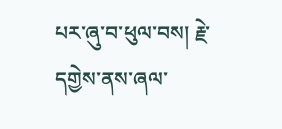པར་ཞུ་བ་ཕུལ་བས། རྗེ་དགྱེས་ནས་ཞལ་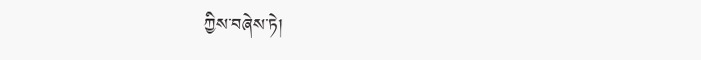ཀྱིས་བཞེས་ཏེ།